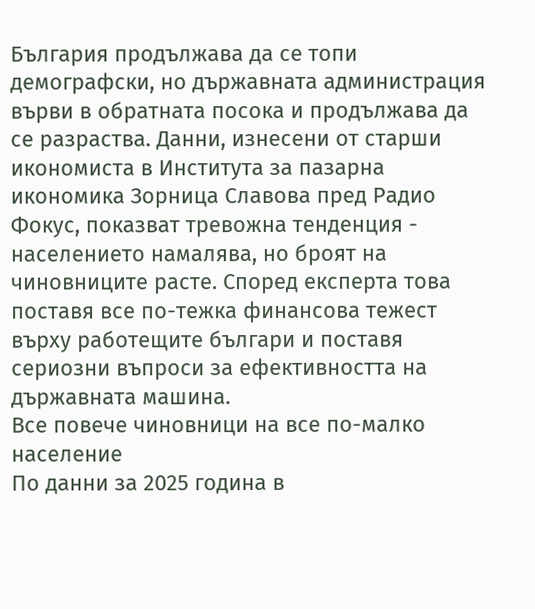България продължава да се топи демографски, но държавната администрация върви в обратната посока и продължава да се разраства. Данни, изнесени от старши икономиста в Института за пазарна икономика Зорница Славова пред Радио Фокус, показват тревожна тенденция - населението намалява, но броят на чиновниците расте. Според експерта това поставя все по-тежка финансова тежест върху работещите българи и поставя сериозни въпроси за ефективността на държавната машина.
Все повече чиновници на все по-малко население
По данни за 2025 година в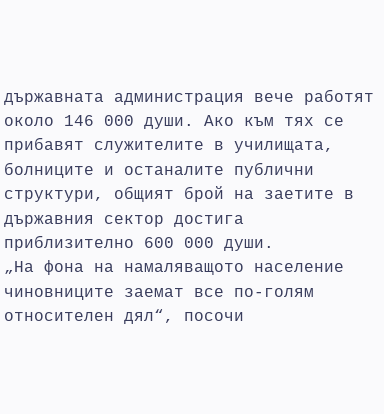държавната администрация вече работят около 146 000 души. Ако към тях се прибавят служителите в училищата, болниците и останалите публични структури, общият брой на заетите в държавния сектор достига приблизително 600 000 души.
„На фона на намаляващото население чиновниците заемат все по-голям относителен дял“, посочи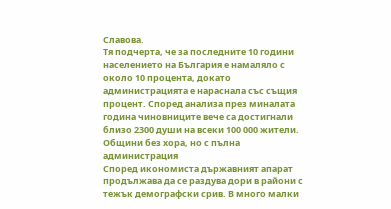Славова.
Тя подчерта, че за последните 10 години населението на България е намаляло с около 10 процента, докато администрацията е нараснала със същия процент. Според анализа през миналата година чиновниците вече са достигнали близо 2300 души на всеки 100 000 жители.
Общини без хора, но с пълна администрация
Според икономиста държавният апарат продължава да се раздува дори в райони с тежък демографски срив. В много малки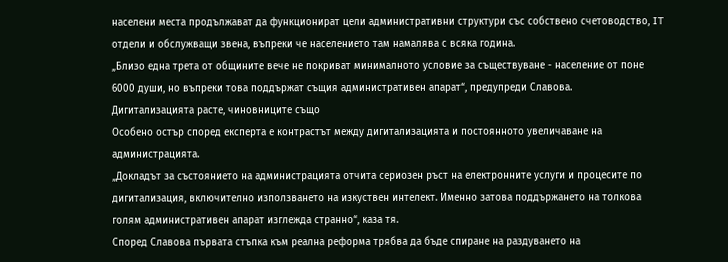населени места продължават да функционират цели административни структури със собствено счетоводство, IT отдели и обслужващи звена, въпреки че населението там намалява с всяка година.
„Близо една трета от общините вече не покриват минималното условие за съществуване - население от поне 6000 души, но въпреки това поддържат същия административен апарат“, предупреди Славова.
Дигитализацията расте, чиновниците също
Особено остър според експерта е контрастът между дигитализацията и постоянното увеличаване на администрацията.
„Докладът за състоянието на администрацията отчита сериозен ръст на електронните услуги и процесите по дигитализация, включително използването на изкуствен интелект. Именно затова поддържането на толкова голям административен апарат изглежда странно“, каза тя.
Според Славова първата стъпка към реална реформа трябва да бъде спиране на раздуването на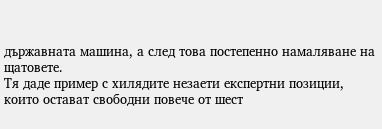държавната машина, а след това постепенно намаляване на щатовете.
Тя даде пример с хилядите незаети експертни позиции, които остават свободни повече от шест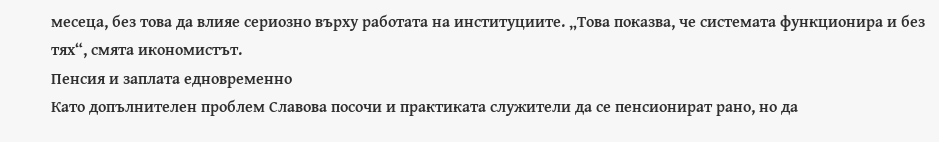месеца, без това да влияе сериозно върху работата на институциите. „Това показва, че системата функционира и без тях“, смята икономистът.
Пенсия и заплата едновременно
Като допълнителен проблем Славова посочи и практиката служители да се пенсионират рано, но да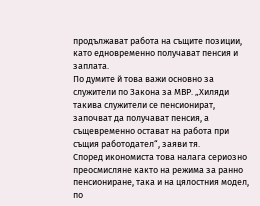продължават работа на същите позиции, като едновременно получават пенсия и заплата.
По думите й това важи основно за служители по Закона за МВР. „Хиляди такива служители се пенсионират, започват да получават пенсия, а същевременно остават на работа при същия работодател“, заяви тя.
Според икономиста това налага сериозно преосмисляне както на режима за ранно пенсиониране, така и на цялостния модел, по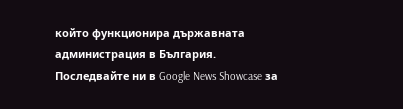който функционира държавната администрация в България.
Последвайте ни в Google News Showcase за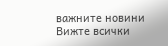важните новини
Вижте всички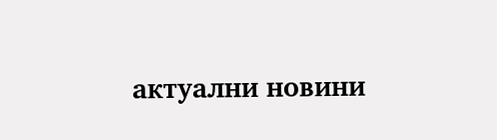актуални новини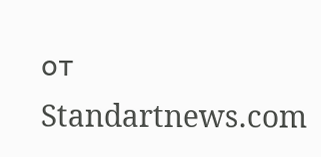от Standartnews.com